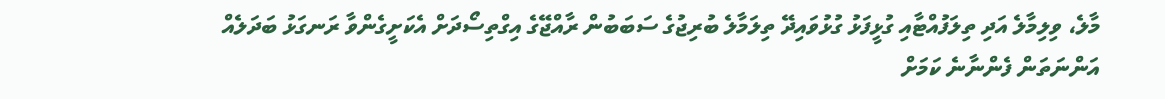މާލެ، ވިލިމާލެ އަދި ތިލަފުއްޓާއި ގުޅީފަޅު ގުޅުވައިދޭ ތިލަމާލެ ބުރިޖުގެ ސަބަބުން ރާއްޖޭގެ އިގްތިސޯދަށް އެކަށީގެންވާ ރަނގަޅު ބަދަލެއް އަންނަތަން ފެންނާނެ ކަމަށް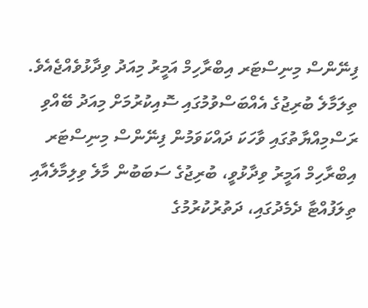ފިނޭންސް މިނިސްޓަރ އިބްރާހިމް އަމީރު މިއަދު ވިދާޅުވެއްޖެއެވެ.
ތިލަމާލެ ބުރިޖުގެ އެއްބަސްވުމުގައި ސޮއިކުރުމަށް މިއަދު ބޭއްވި ރަސްމިއްޔާތުގައި ވާހަކަ ދައްކަވަމުން ފިނޭންސް މިނިސްޓަރ އިބްރާހިމް އަމީރު ވިދާޅުވީ، ބުރިޖުގެ ސަބަބުން މާލެ ވިލިމާލެއާއި ތިލަފުއްޓާ ދެމެދުގައި، ދަތުރުކުރުމުގެ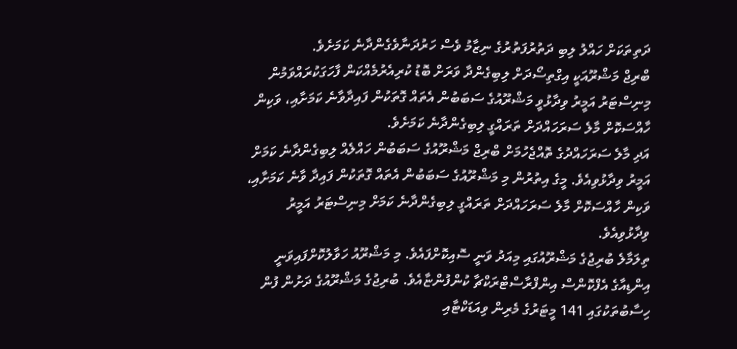ދަތިތަކަށް ހައްލު ލިބި ދަތުރުފަތުރުގެ ނިޒާމު ވެސް ހަރުދަނާވެގެންދާނެ ކަމަށެވެ.
ބްރިޖް މަޝްރޫއަކީ އިގްތިސޯދަށް ލިބިގެންދާ ވަރަށް ބޮޑު ކުރިއެރުމެއްކަން ފާހަގަކުރައްވަމުން މިނިސްޓަރު އަމީރު ވިދާޅުވީ މަޝްރޫއުގެ ސަބަބުން އެތައް ގޮތަކުން ފައިދާވާނެ ކަމަށާއި، ވަކިން ހާއްސަކޮށް މާލެ ސަރަހައްދަށް ތަރައްގީ ލިބިގެންދާނެ ކަމަށެވެ.
އަދި މާލެ ސަރަހައްދުގެ ތޮއްޖެހުމަށް ބްރިޖް މަޝްރޫއުގެ ސަބަބުން ހައްލެއް ލިބިގެންދާނެ ކަމަށް އަމީރު ވިދާޅުވިއެވެ. މީގެ އިތުރުން މި މަޝްރޫއުގެ ސަބަބުން އެތައް ގޮތަކުން ފައިދާ ވާނެ ކަމަށާއި، ވަކިން ހާއްސަކޮށް މާލެ ސަރަހައްދަށް ތަރައްގީ ލިބިގެންދާނެ ކަމަށް މިނިސްޓަރު އަމީރު ވިދާޅުވިއެވެ.
ތިލަމާލެ ބުރިޖުގެ މަޝްރޫއުގައި މިއަދު ވަނީ ސޮއިކޮށްފައެވެ. މި މަޝްރޫއު ހަވާލުކޮށްފައިވަނީ އިންޑިއާގެ އެފްކޮންސް އިންފްރާސްޓްރަކްޗާ ކުންފުންޏާއެވެ. ބުރިޖުގެ މަޝްރޫއުގެ ދަށުން ފުން ހިސާބުތަކުގައި 141 މީޓަރުގެ މެރިން ވިއަޑަކްޓާއި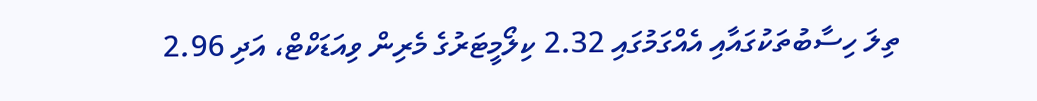ތިލަ ހިސާބުތަކުގައާއި އެއްގަމުގައި 2.32 ކިލޯމީޓަރުގެ މެރިން ވިއަޑަކްޓް، އަދި 2.96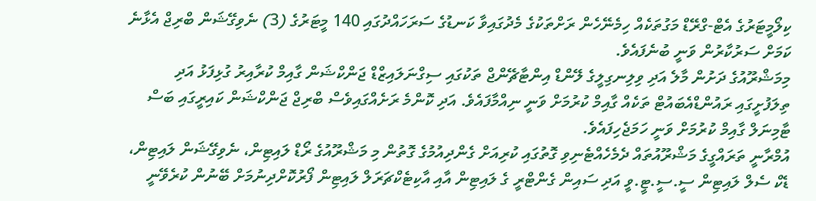ކިލޯމީޓަރުގެ އެޓް-ގްރޭޑް މަގުތަކެއް ހިމެނޭހެން ރަށްތަކުގެ މެދުގައިވާ ކަނޑުގެ ސަރަހައްދުގައި 140 މީޓަރުގެ (3) ނެވިގޭޝަން ބްރިޖް އެޅާނެ ކަމަށް ސަރުކާރުން ވަނީ ބުނެފައެވެ.
މިމަޝްރޫއުގެ ދަށުން މާލެ އަދި ވިލިނގިލީގެ ލޭންޑް އިންޓާޗޭންޖް ތަކުގައި ސިގްނަލައިޒްޑް ޖަންކްޝަން ގާއިމް ކުރާއިރު ގުޅިފަޅު އަދި ތިލަފުށީގައި ރައުންޑްއެބައުޓް ތަކެއް ގާއިމް ކުރުމަށް ވަނީ ނިއްމާފައެވެ. އަދި ކޮންމެ ރަށެއްގައިވެސް ބްރިޖް ޖަންކްޝަން ކައިރީގައި ބަސް ޓާމިނަލް ގާއިމް ކުރުމަށް ވަނީ ހަމަޖެހިފައެވެ.
އުމްރާނީ ތަރައްގީގެ މަޝްރޫއުތައް ދެމެހެއްޓެނިވި ގޮތުގައި ކުރިއަށް ގެންދިއުމުގެ ގޮތުން މި މަޝްރޫއުގެ ރޯޑް ލައިޓިން، ނެވިގޭޝަން ލައިޓިން، ޑެކް ސެލް ލައިޓިން ސީ.ސީ.ޓީ.ވީ އަދި ސައިން ގެންޓްރީ ގެ ލައިޓިން އާއި އާކިޓެކްޗަރަލް ލައިޓިން ފޯރުކޮށްދިނުމަށް ބޭނުން ކުރެވޭނީ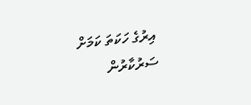އިރުގެ ހަކަތަ ކަމަށް ސަރުކާރުން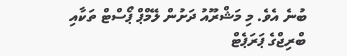ބުނެ އެވެ. މި މަޝްރޫއު ދަށުން ލޭމްޕް ޕޯސްޓް ތަކާއި ބްރިޖްގެ ޕަރަޕެޓް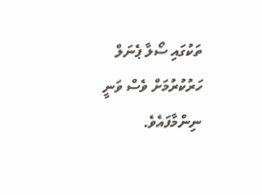ތަކުގައި ސޯލާ ޕެނަލް ހަރުކުރުމަށް ވެސް ވަނީ ނިންމާފައެވެ.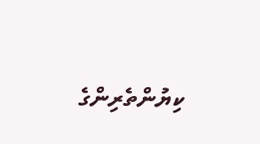ކިޔުންތެރިންގެ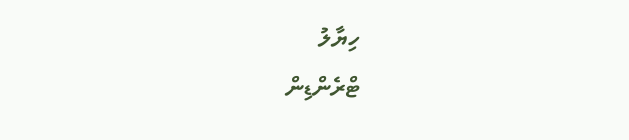ހިޔާލު
ޓްރެންޑިން